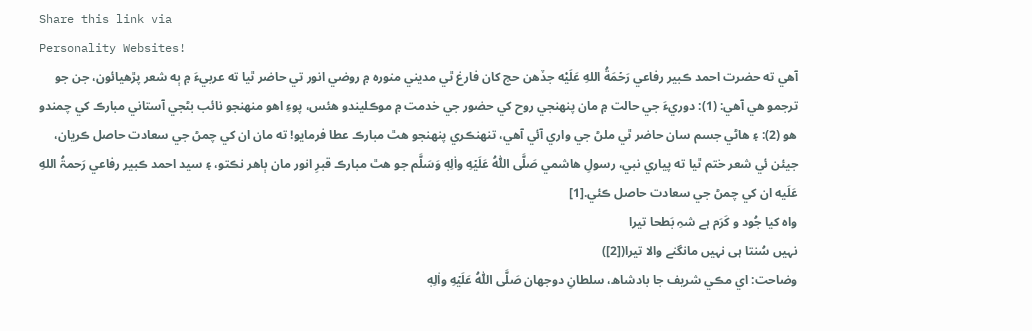Share this link via
Personality Websites!
آهي ته حضرت احمد ڪبير رفاعي رَحۡمَةُ اللهِ عَلَيْه جڏهن حج کان فارغ ٿي مديني منوره ۾ روضي انور تي حاضر ٿيا ته عربيءَ ۾ ٻه شعر پڙهيائون، جن جو ترجمو هي آهي: (1): دوريءَ جي حالت ۾ مان پنهنجي روح کي حضور جي خدمت ۾ موڪليندو هئس، پوءِ اهو منهنجو نائب بڻجي آستاني مبارڪ کي چمندو هو (2): ۽ هاڻي جسم سان حاضر ٿي ملڻ جي واري آئي آهي، تنهنڪري پنهنجو هٿ مبارڪ عطا فرمايو! ته مان ان کي چمڻ جي سعادت حاصل ڪريان، جيئن ئي شعر ختم ٿيا ته پياري نبي، رسولِ هاشمي صَلَّى اللّٰهُ عَلَيۡهِ واٰلِهٖ وَسَلَّم جو هٿ مبارڪ قبرِ انور مان ٻاهر نڪتو، ۽ سيد احمد ڪبير رفاعي رَحمۃُ اللهِ عَلَيه ان کي چمڻ جي سعادت حاصل ڪئي.[1]
واہ کیا جُود و کَرَم ہے شہِ بَطحا تیرا
نہیں سُنتا ہی نہیں مانگنے والا تیرا([2])
وضاحت: اي مڪي شريف جا بادشاھ، سلطانِ دوجهان صَلَّى اللّٰهُ عَلَيۡهِ واٰلِهٖ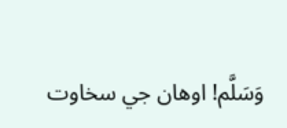وَسَلَّم! اوهان جي سخاوت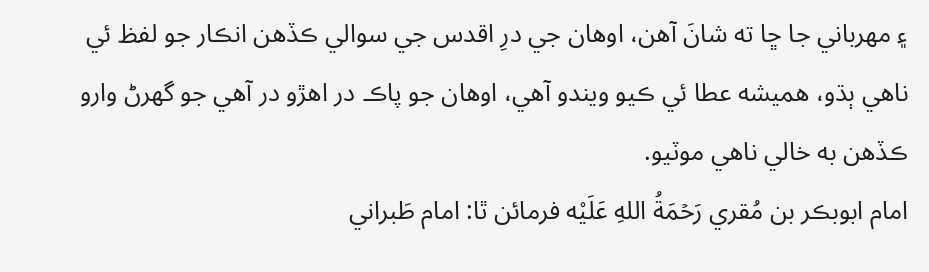۽ مهرباني جا ڇا ته شانَ آهن، اوهان جي درِ اقدس جي سوالي ڪڏهن انڪار جو لفظ ئي ناهي ٻڌو، هميشه عطا ئي ڪيو ويندو آهي، اوهان جو پاڪ در اهڙو در آهي جو گهرڻ وارو ڪڏهن به خالي ناهي موٽيو.
امام ابوبڪر بن مُقري رَحۡمَةُ اللهِ عَلَيْه فرمائن ٿا: امام طَبراني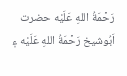رَحۡمَةُ اللهِ عَلَيْه حضرت اَبُوشيخ رَحۡمَةُ اللهِ عَلَيْه ۽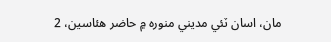مان، اسان ٽئي مديني منوره ۾ حاضر هئاسين، 2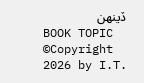ڏينهن
BOOK TOPIC
©Copyright 2026 by I.T.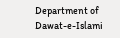Department of Dawat-e-Islami